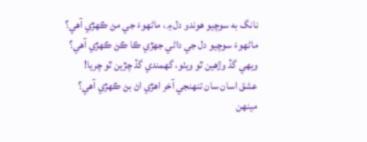نانگ به سوچيو ھوندو دل ۾، ماڻھوءَ جي مڻ ڪھڙي آھي؟
ماڻھوءَ سوچيو دل جي داڻي جھڙي ڪا ڪڻ ڪھڙي آھي؟
ويھي گڏ وڙھين ٿو ويٺو، گھمندي گڏ چڙين ٿو چريا!
عشق اسان سان تنھنجي آخر اھڙي اڻ بڻ ڪھڙي آھي؟
مينھن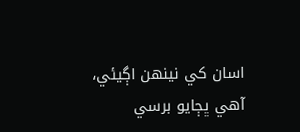اسان کي نينھن اڳيئي، آھي ڀڄايو برسي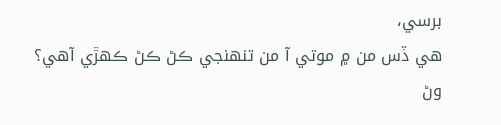برسي،
ھي ڏس من ۾ موتي آ من تنھنجي ڪڻ ڪڻ ڪھڙي آھي؟
وڻ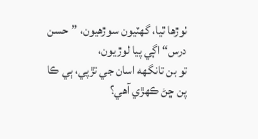ٺوڙھا ٿيا، گھٽيون سوڙھيون، ”حسن درس“ اڳي پيا لوڙيون،
تو بن تانگھه اسان جي تڙپي، ٻي ڪا پن ڇڻ ڪھڙي آھي؟